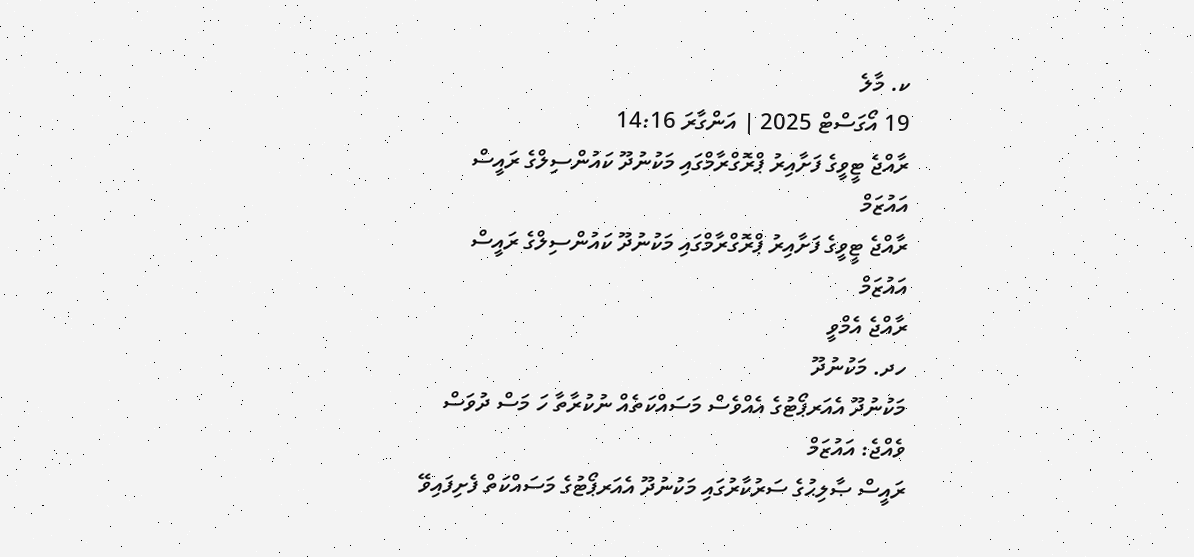ކ. މާލެ
19 އޯގަސްޓް 2025 | އަންގާރަ 14:16
ރާއްޖެ ޓީވީގެ ފަށާއިރު ޕްރޮގްރާމްގައި މަކުނުދޫ ކައުންސިލްގެ ރައީސް އައުޒަމް
ރާއްޖެ ޓީވީގެ ފަށާއިރު ޕްރޮގްރާމްގައި މަކުނުދޫ ކައުންސިލްގެ ރައީސް އައުޒަމް
ރާއްޖެ އެމްވީ
ހދ. މަކުނުދޫ
މަކުނުދޫ އެއަރޕޯޓުގެ އެއްވެސް މަސައްކަތެއް ނުކުރާތާ ހަ މަސް ދުވަސް ވެއްޖެ: އައުޒަމް
ރައީސް ޞާލިޙުގެ ސަރުކާރުގައި މަކުނުދޫ އެއަރޕޯޓުގެ މަސައްކަތް ފެށިފައިވޭ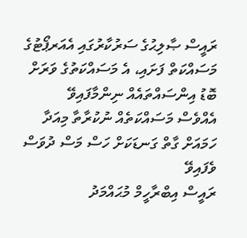ރައީސް ޞާލިޙުގެ ސަރުކާރުގައި އެއަރޕޯޓުގެ މަސައްކަތް ފަށައި، އެ މަސައްކަތުގެ ވަރަށް ބޮޑު އިންސައްތައެއް ނިންމާފައިވޭ
އެއްވެސް މަސައްކަތެއް ނުކުރާތާ މިއަދާ ހަމައަށް ގާތް ގަނޑަކަށް ހަސް މަސް ދުވަސް ވެފައިވޭ
ރައީސް އިބްރާހީމް މުޙައްމަދު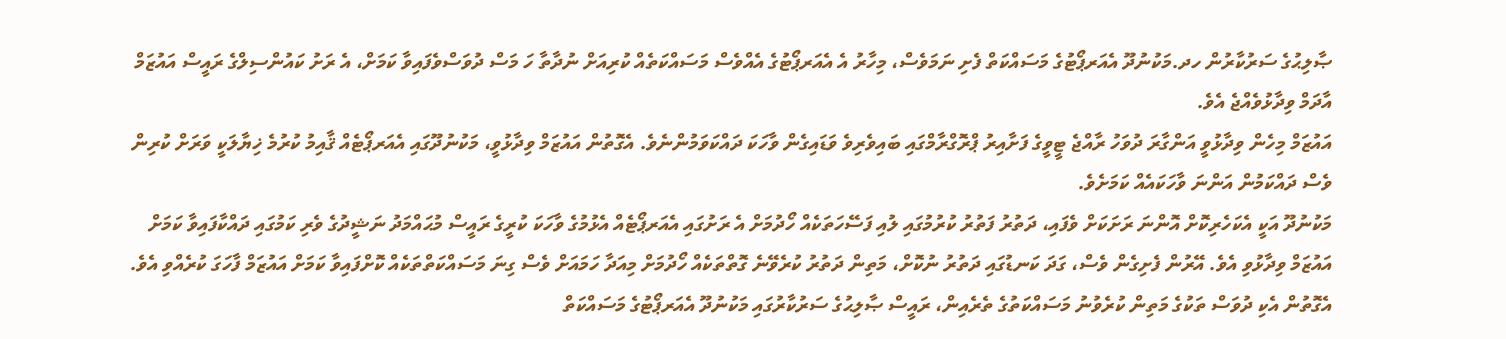ޞާލިޙުގެ ސަރުކާރުން ހދ.މަކުނުދޫ އެއަރޕޯޓުގެ މަސައްކަތް ފެށި ނަމަވެސް، މިހާރު އެ އެއަރޕޯޓުގެ އެއްވެސް މަސައްކަތެއް ކުރިއަށް ނުދާތާ ހަ މަސް ދުވަސްވެފައިވާ ކަމަށް، އެ ރަށު ކައުންސިލްގެ ރައީސް އައުޒަމް އާދަމް ވިދާޅުވެއްޖެ އެވެ.
އައުޒަމް މިހެން ވިދާޅުވީ އަންގާރަ ދުވަހު ރާއްޖެ ޓީވީގެ ފަށާއިރު ޕްރޮގްރާމްގައި ބައިވެރިވެ ވަޑައިގެން ވާހަކަ ދައްކަވަމުންނެވެ. އެގޮތުން އައުޒަމް ވިދާޅުވީ، މަކުނުދޫގައި އެއަރޕޯޓެއް ޤާއިމު ކުރުމެ ޚިޔާލަކީ ވަރަށް ކުރިން ވެސް ދައްކަމުން އަންނަ ވާހަކައެއް ކަމަށެވެ.
މަކުނުދޫ އަކީ އެކަހެރިކޮށް އޮންނަ ރަށަކަށް ވެފައި، ދަތުރު ފަތުރު ކުރުމުގައި ލުއި ފަސޭހަތަކެއް ހޯދުމަށް އެ ރަށުގައި އެއަރޕޯޓެއް އެޅުމުގެ ވާހަކަ ކުރީގެ ރައީސް މުޙައްމަދު ނަޝީދުގެ ވެރި ކަމުގައި ދައްކާފައިވާ ކަމަށް އައުޒަމް ވިދާޅުވި އެވެ. އޭރުން ފެށިގެން ވެސް، ގަދަ ކަނޑުގައި ދަތުރު ނުކޮށް، މަތިން ދަތުރު ކުރެވޭނެ ގޮތްތަކެއް ހޯދުމަށް މިއަދާ ހަމައަށް ވެސް ގިނަ މަސައްކަތްތަކެއް ކޮށްފައިވާ ކަމަށް އައުޒަމް ފާހަގަ ކުރެއްވި އެވެ.
އެގޮތުން އެކި ދުވަސް ތަކުގެ މަތިން ކުރެވުނު މަސައްކަތުގެ ތެރެއިން، ރައީސް ޞާލިޙުގެ ސަރުކާރުގައި މަކުނުދޫ އެއަރޕޯޓުގެ މަސައްކަތް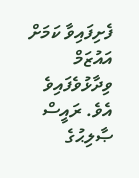ފެށިފައިވާ ކަމަށް އައުޒަމް ވިދާޅުވެފައިވެ އެވެ. ރައީސް ޞާލިޙުގެ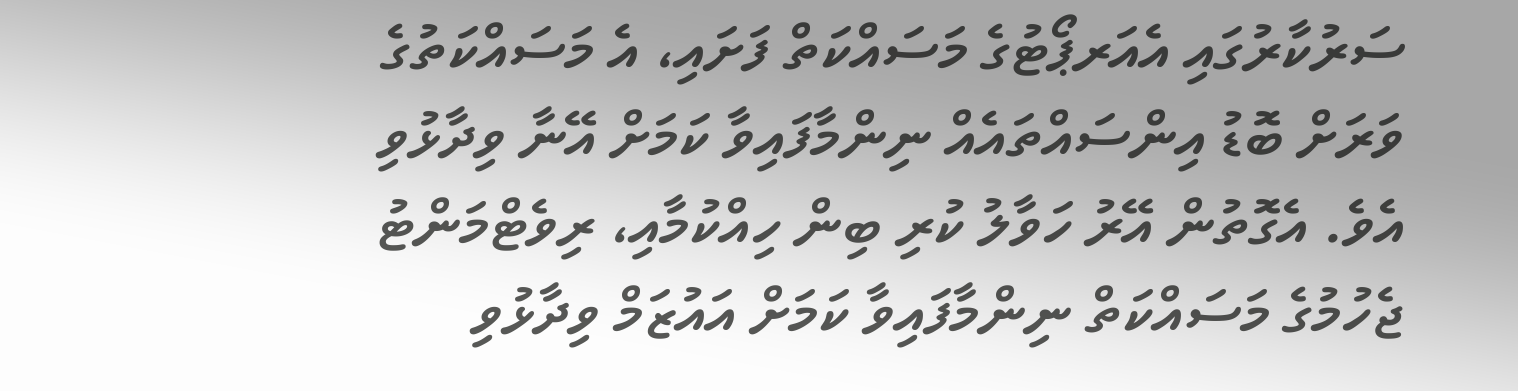ސަރުކާރުގައި އެއަރޕޯޓުގެ މަސައްކަތް ފަށައި، އެ މަސައްކަތުގެ ވަރަށް ބޮޑު އިންސައްތައެއް ނިންމާފައިވާ ކަމަށް އޭނާ ވިދާޅުވި އެވެ. އެގޮތުން އޭރު ހަވާލު ކުރި ބިން ހިއްކުމާއި، ރިވެޓްމަންޓު ޖެހުމުގެ މަސައްކަތް ނިންމާފައިވާ ކަމަށް އައުޒަމް ވިދާޅުވި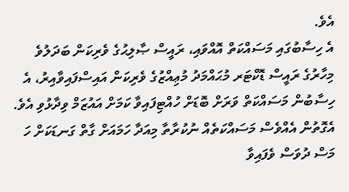އެވެ.
އެ ހިސާބުގައި މަސައްކަތް އޮއްވައި، ރައީސް ޞާލިޙުގެ ވެރިކަން ބަދަލުވެ މިހާރުގެ ރައީސް ޑޮކްޓަރ މުޙައްމަދު މުޢިއްޒުގެ ވެރިކަން އައިސްފައިވާއިރު، އެ ހިސާބުން މަސައްކަތް ވަރަށް ބޮޑަށް ހުއްޓިފައިވާ ކަމަށް އައުޒަމް ވިދާޅުވި އެވެ. އެގޮތުން އެއްވެސް މަސައްކަތެއް ނުކުރާތާ މިއަދާ ހަމައަށް ގާތް ގަނޑަކަށް ހަ މަސް ދުވަސް ވެފައިވާ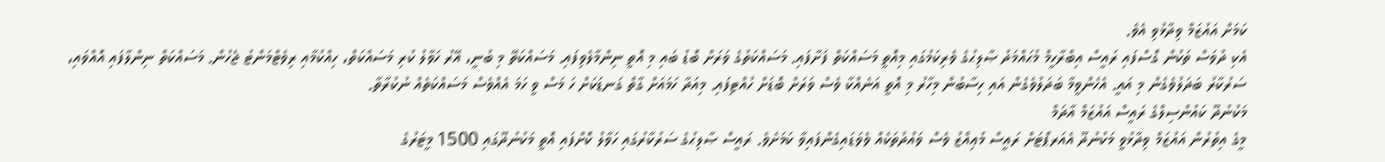ކަމަށް އައުޒަމް ވިދާޅުވި އެވެ.
އެކި ދުވަސް ތަކުން ގޮސްފައި ރައީސް އިބްރާހީމް މުޙައްމަދު ޞާލިޙުގެ ވެރިކަމުގައި މިއޮތީ މަސައްކަތް ފަށާފައި. މަސައްކަތުގެ ވަރަށް ބޮޑު ބައި މި އޮތީ ނިންމާލެވިފައި. މަސައްކަތޭ މި ބުނީ، އޭރު ހަވާލު ކުރި މަސައްކަތް، ހިއްކުމާއި ރިވެޓްމަންޓު ޖެހުން. މަސައްކަތް ނިންލާފައި އޮއްވައި، ސަރުކާރު ބަދަލުވެގެން މި އައީ. އެހެންވީމާ ބަދަލުވެގެން އައި ހިސާބުން މިހާރު މި އޮތީ އަނެއްކާ ވެސް ވަރަށް ބޮޑަށް ހުއްޓިފައި. މިއަދާ ހަމައަށް ގާތް ގަނޑަކަށް ހަ މަސް ވީ ހަމަ އެއްވެސް މަސައްކަތެއް ނުކުރާތާ.
މަކުނުދޫ ކައުންސިލްގެ ރައީސް އައުޒަމް އާދަމް
މީގެ އިތުރުން އައުޒަމް ވިދާޅުވީ މަކުނުދޫ އެއަރޕޯޓަށް ރައީސް މުޢިއްޒު ވެސް ވައުދުތަކެއް ވެވަޑައިގެންފައިވާ ކަމަށެވެ. ރައީސް ޞާލިޙުގެ ސަރުކާރުގައި ހަވާލު ކޮށްފައި އޮތީ މަކުނުދޫގައި 1500 މީޓަރުގެ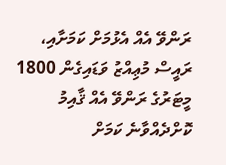ރަންވޭ އެއް އެޅުމަށް ކަމަށާއި، ރައީސް މުޢިއްޒު ވަޑައިގެން 1800 މީޓަރުގެ ރަންވޭ އެއް ޤާއިމު ކޮށްދެއްވާނެ ކަމަށް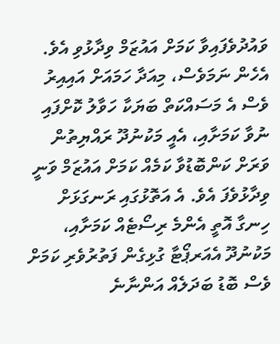ވައުދުވެފައިވާ ކަމަށް އައުޒަމް ވިދާޅުވި އެވެ.
އެހެން ނަމަވެސް، މިއަދާ ހަމައަށް އައިއިރު ވެސް އެ މަސައްކަތް ބަޔަކާ ހަވާލު ކޮށްފައި ނުވާ ކަމަށާއި، އެއީ މަކުނުދޫ ރައްޔިތުން ވަރަށް ކަންބޮޑުވާ ކަމެއް ކަމަށް އައުޒަމް ވަނީ ވިދާޅުވެފަ އެވެ. އެ އަތޮޅުގައި ރަނގަޅަށް ހިނގާ އޮތީ އެންމެ ރިސޯޓެއް ކަމަށާއި، މަކުނުދޫ އެއަރޕޯޓާ ގުޅިގެން ފަތުރުވެރި ކަމަށް ވެސް ބޮޑު ބަދަލެއް އަންނާނެ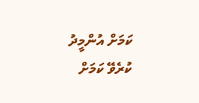ކަމަށް އުންމީދު ކުރެވޭ ކަމަށް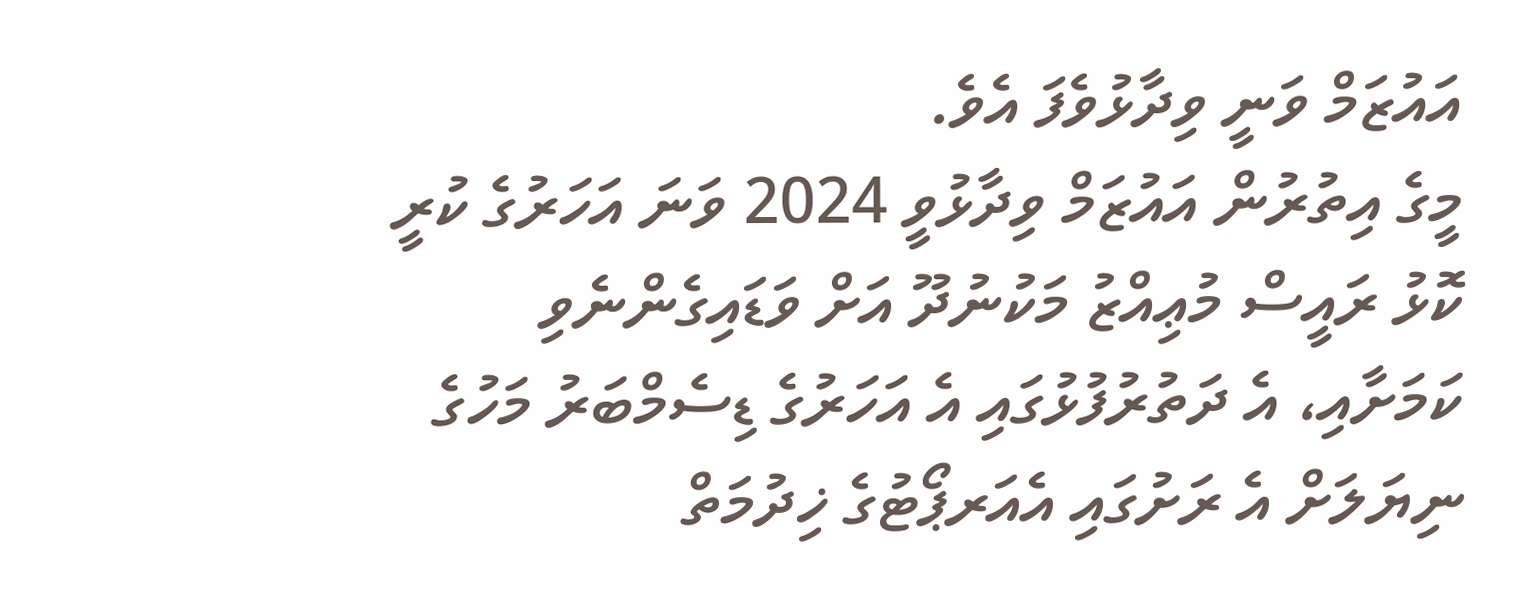އައުޒަމް ވަނީ ވިދާޅުވެފަ އެވެ.
މީގެ އިތުރުން އައުޒަމް ވިދާޅުވީ 2024 ވަނަ އަހަރުގެ ކުރީ ކޮޅު ރައީސް މުޢިއްޒު މަކުނުދޫ އަށް ވަޑައިގެންނެވި ކަމަށާއި، އެ ދަތުރުފުޅުގައި އެ އަހަރުގެ ޑިސެމްބަރު މަހުގެ ނިޔަލަށް އެ ރަށުގައި އެއަރޕޯޓުގެ ޚިދުމަތް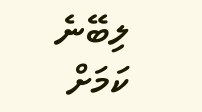ލިބޭނެ ކަމަށް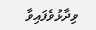ވިދާޅުވެފައިވާ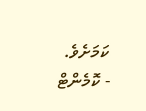ކަމަށެވެ.
- ކޮމެންޓް